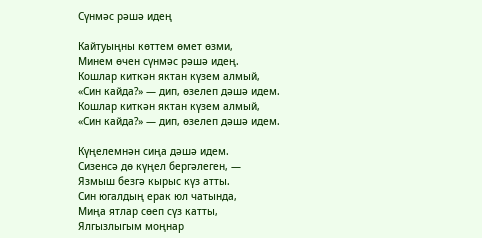Сүнмәс рәшә идең

Кайтуыңны көттем өмет өзми,
Минем өчен сүнмәс рәшә идең.
Кошлар киткән яктан күзем алмый,
«Син кайда?» — дип, өзелеп дәшә идем.
Кошлар киткән яктан күзем алмый,
«Син кайда?» — дип, өзелеп дәшә идем.

Күңелемнән сиңа дәшә идем.
Сизенсә дө күңел бергәлеген, —
Язмыш безгә кырыс күз атты.
Син югалдың ерак юл чатында,
Миңа ятлар сөеп сүз катты,
Ялгызлыгым моңнар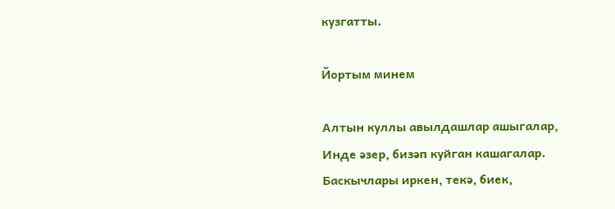кузгатты.

Йортым минем

Алтын куллы авылдашлар ашыгалар,
Инде әзер, бизәп куйган кашагалар.
Баскычлары иркен, текә, биек,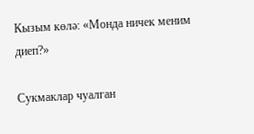Кызым көлә: «Монда ничек меним диеп?»

Сукмаклар чуалган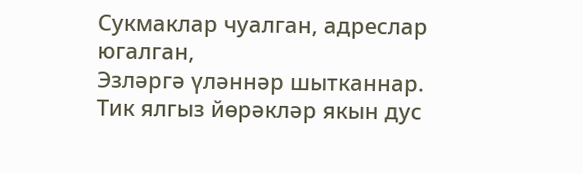Сукмаклар чуалган, адреслар югалган,
Эзләргә үләннәр шытканнар.
Тик ялгыз йөрәкләр якын дус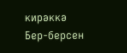кирәккә
Бер-берсен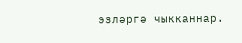эзләргә чыкканнар.